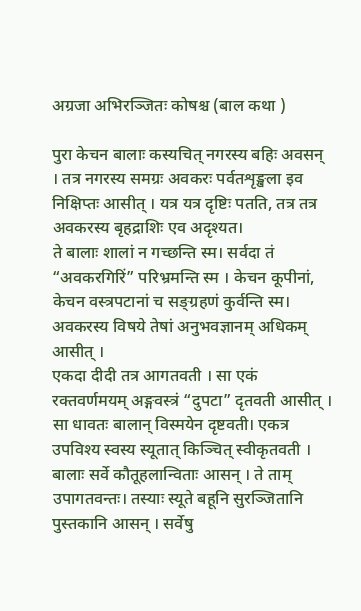अग्रजा अभिरञ्जितः कोषश्च (बाल कथा )

पुरा केचन बालाः कस्यचित् नगरस्य बहिः अवसन् । तत्र नगरस्य समग्रः अवकरः पर्वतशृङ्खला इव निक्षिप्तः आसीत् । यत्र यत्र दृष्टिः पतति, तत्र तत्र अवकरस्य बृहद्राशिः एव अदृश्यत।
ते बालाः शालां न गच्छन्ति स्म। सर्वदा तं “अवकरगिरिं” परिभ्रमन्ति स्म । केचन कूपीनां, केचन वस्त्रपटानां च सङ्ग्रहणं कुर्वन्ति स्म। अवकरस्य विषये तेषां अनुभवज्ञानम् अधिकम् आसीत् ।
एकदा दीदी तत्र आगतवती । सा एकं रक्तवर्णमयम् अङ्गवस्त्रं “दुपटा” दृतवती आसीत् । सा धावतः बालान् विस्मयेन दृष्टवती। एकत्र उपविश्य स्वस्य स्यूतात् किञ्चित् स्वीकृतवती ।
बालाः सर्वे कौतूहलान्विताः आसन् । ते ताम् उपागतवन्तः। तस्याः स्यूते बहूनि सुरञ्जितानि पुस्तकानि आसन् । सर्वेषु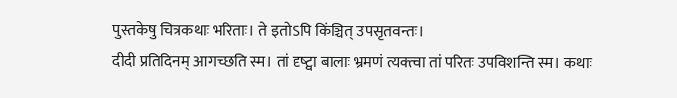पुस्तकेषु चित्रकथाः भरिताः। ते इतोऽपि किंञ्चित् उपसृतवन्तः।
दीदी प्रतिदिनम् आगच्छति स्म। तां दृष्ट्वा बालाः भ्रमणं त्यक्त्वा तां परितः उपविशन्ति स्म। कथाः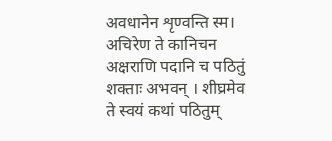अवधानेन शृण्वन्ति स्म। अचिरेण ते कानिचन अक्षराणि पदानि च पठितुं शक्ताः अभवन् । शीघ्रमेव ते स्वयं कथां पठितुम्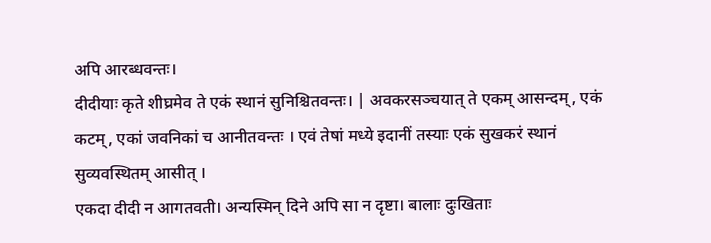अपि आरब्धवन्तः।
दीदीयाः कृते शीघ्रमेव ते एकं स्थानं सुनिश्चितवन्तः। | अवकरसञ्चयात् ते एकम् आसन्दम्, एकं कटम्, एकां जवनिकां च आनीतवन्तः । एवं तेषां मध्ये इदानीं तस्याः एकं सुखकरं स्थानं सुव्यवस्थितम् आसीत् ।
एकदा दीदी न आगतवती। अन्यस्मिन् दिने अपि सा न दृष्टा। बालाः दुःखिताः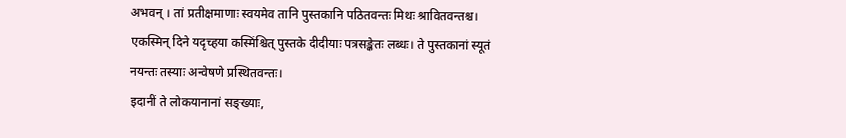अभवन् । तां प्रतीक्षमाणाः स्वयमेव तानि पुस्तकानि पठितवन्तः मिथः श्रावितवन्तश्च।
एकस्मिन् दिने यदृच्हया कस्मिंश्चित् पुस्तके दीदीयाः पत्रसङ्केतः लब्धः। ते पुस्तकानां स्यूतं नयन्तः तस्याः अन्वेषणे प्रस्थितवन्तः।
इदानीं ते लोकयानानां सङ्ख्याः,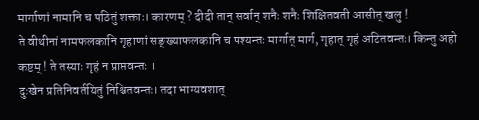मार्गाणां नामानि च पठितुं शक्ताः। कारणम् ? दीदी तान् सर्वान् शनैः शनैः शिक्षितवती आसीत् खलु !
ते वीथीनां नामफलकानि गृहाणां सङ्ख्याफलकानि च पश्यन्तः मार्गात् मार्ग, गृहात् गृहं अटितवन्तः। किन्तु अहो कष्टम् ! ते तस्याः गृहं न प्राप्तवन्तः ।
दुःखेन प्रतिनिवर्तयितुं निश्चितवन्तः। तदा भाग्यवशात्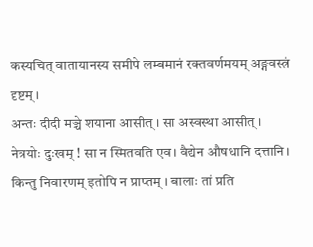कस्यचित् वातायानस्य समीपे लम्बमानं रक्तवर्णमयम् अङ्गवस्त्रं दृष्टम् ।
अन्तः दीदी मञ्चे शयाना आसीत् । सा अस्वस्था आसीत् । नेत्रयोः दुःखम् ! सा न स्मितवति एव। वैद्येन औषधानि दत्तानि। किन्तु निवारणम् इतोपि न प्राप्तम् । बालाः तां प्रति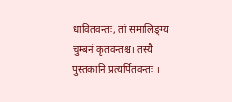धावितवन्तः, तां समालिङ्ग्य चुम्बनं कृतवन्तश्च। तस्यै पुस्तकानि प्रत्यर्पितवन्तः ।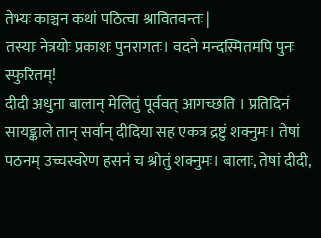तेभ्यः काञ्चन कथां पठित्वा श्रावितवन्तः |
तस्याः नेत्रयोः प्रकाशः पुनरागतः। वदने मन्दस्मितमपि पुनः स्फुरितम्!
दीदी अधुना बालान् मेलितुं पूर्ववत् आगच्छति । प्रतिदिनं सायङ्काले तान् सर्वान् दीदिया सह एकत्र द्रष्टुं शक्नुमः। तेषां पठनम् उच्चस्वरेण हसनं च श्रोतुं शक्नुमः। बालाः, तेषां दीदी,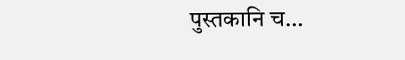पुस्तकानि च…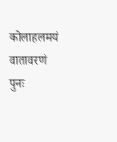कोलाहलमयं वातावरणं पुनः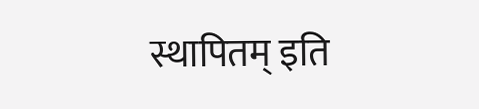स्थापितम् इति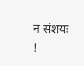न संशयः !